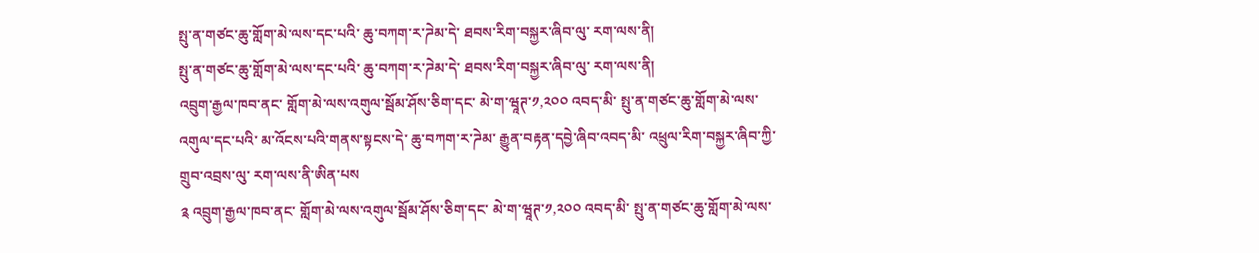སྤུ་ན་གཙང་ཆུ་གློག་མེ་ལས་དང་པའི་ ཆུ་བཀག་ར་ཌེམ་དེ་ ཐབས་རིག་བསྐྱར་ཞིབ་ལུ་ རག་ལས་ནི།
སྤུ་ན་གཙང་ཆུ་གློག་མེ་ལས་དང་པའི་ ཆུ་བཀག་ར་ཌེམ་དེ་ ཐབས་རིག་བསྐྱར་ཞིབ་ལུ་ རག་ལས་ནི།
འབྲུག་རྒྱལ་ཁབ་ནང་ གློག་མེ་ལས་འགུལ་སྦོམ་ཤོས་ཅིག་དང་ མེ་ག་ཝཱཊ་༡,༢༠༠ འབད་མི་ སྤུ་ན་གཙང་ཆུ་གློག་མེ་ལས་འགུལ་དང་པའི་ མ་འོངས་པའི་གནས་སྟངས་དེ་ ཆུ་བཀག་ར་ཌེམ་ རྒྱུན་བརྟན་དབྱེ་ཞིབ་འབད་མི་ འཕྲུལ་རིག་བསྐྱར་ཞིབ་ཀྱི་ གྲུབ་འབྲས་ལུ་ རག་ལས་ནི་ཨིན་པས
༉ འབྲུག་རྒྱལ་ཁབ་ནང་ གློག་མེ་ལས་འགུལ་སྦོམ་ཤོས་ཅིག་དང་ མེ་ག་ཝཱཊ་༡,༢༠༠ འབད་མི་ སྤུ་ན་གཙང་ཆུ་གློག་མེ་ལས་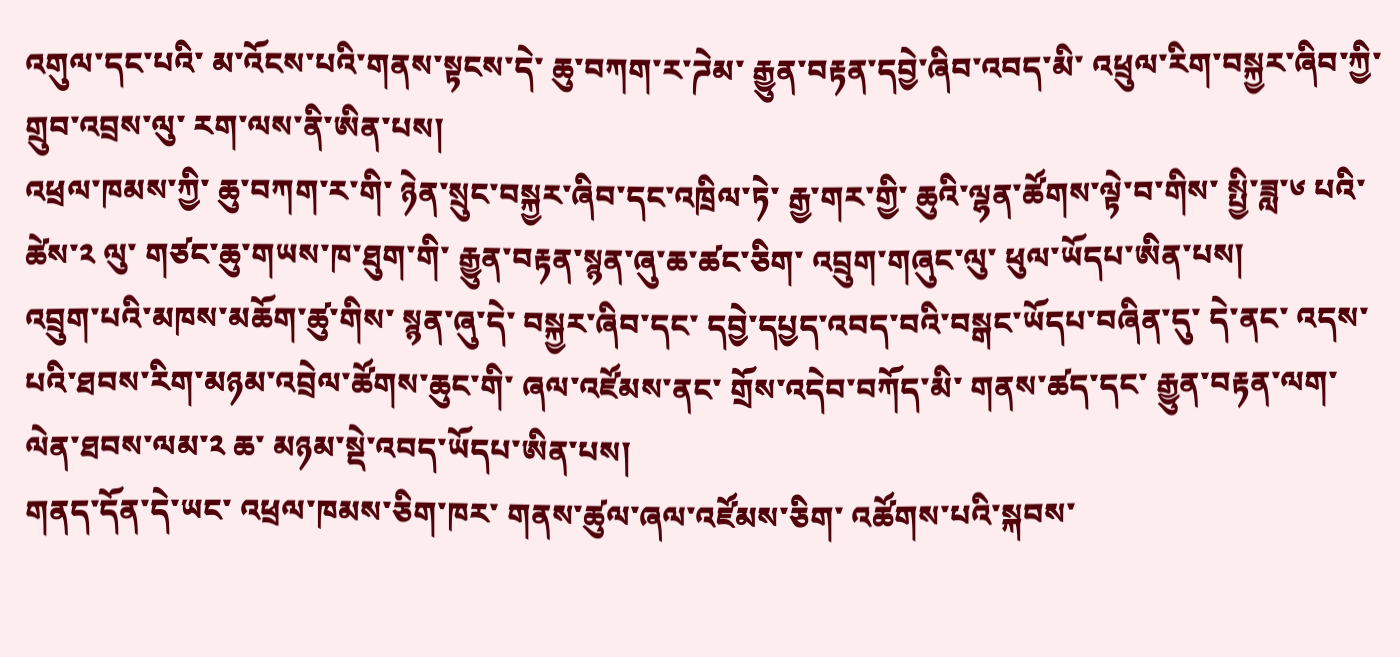འགུལ་དང་པའི་ མ་འོངས་པའི་གནས་སྟངས་དེ་ ཆུ་བཀག་ར་ཌེམ་ རྒྱུན་བརྟན་དབྱེ་ཞིབ་འབད་མི་ འཕྲུལ་རིག་བསྐྱར་ཞིབ་ཀྱི་ གྲུབ་འབྲས་ལུ་ རག་ལས་ནི་ཨིན་པས།
འཕྲལ་ཁམས་ཀྱི་ ཆུ་བཀག་ར་གི་ ཉེན་སྲུང་བསྐྱར་ཞིབ་དང་འཁྲིལ་ཏེ་ རྒྱ་གར་གྱི་ ཆུའི་ལྷན་ཚོགས་ལྟེ་བ་གིས་ སྤྱི་ཟླ་༦ པའི་ཚེས་༢ ལུ་ གཙང་ཆུ་གཡས་ཁ་ཐུག་གི་ རྒྱུན་བརྟན་སྙན་ཞུ་ཆ་ཚང་ཅིག་ འབྲུག་གཞུང་ལུ་ ཕུལ་ཡོདཔ་ཨིན་པས།
འབྲུག་པའི་མཁས་མཆོག་ཚུ་གིས་ སྙན་ཞུ་དེ་ བསྐྱར་ཞིབ་དང་ དབྱེ་དཔྱད་འབད་བའི་བསྒང་ཡོདཔ་བཞིན་དུ་ དེ་ནང་ འདས་པའི་ཐབས་རིག་མཉམ་འབྲེལ་ཚོགས་ཆུང་གི་ ཞལ་འཛོམས་ནང་ གྲོས་འདེབ་བཀོད་མི་ གནས་ཚད་དང་ རྒྱུན་བརྟན་ལག་ལེན་ཐབས་ལམ་༢ ཆ་ མཉམ་སྡེ་འབད་ཡོདཔ་ཨིན་པས།
གནད་དོན་དེ་ཡང་ འཕྲལ་ཁམས་ཅིག་ཁར་ གནས་ཚུལ་ཞལ་འཛོམས་ཅིག་ འཚོགས་པའི་སྐབས་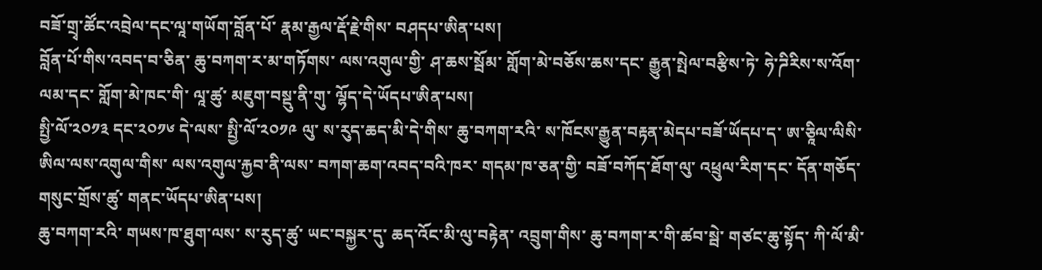བཟོ་གྲྭ་ཚོང་འབྲེལ་དང་ལཱ་གཡོག་བློན་པོ་ རྣམ་རྒྱལ་རྡོ་རྗེ་གིས་ བཤདཔ་ཨིན་པས།
བློན་པོ་གིས་འབད་བ་ཅིན་ ཆུ་བཀག་ར་མ་གཏོགས་ ལས་འགུལ་གྱི་ ཤ་ཆས་སྦོམ་ གློག་མེ་བཅོས་ཆས་དང་ རྒྱུན་སྤེལ་བརྩིས་ཏེ་ ཧེ་ཌིརིས་ས་འོག་ལམ་དང་ གློག་མེ་ཁང་གི་ ལཱ་ཚུ་ མཇུག་བསྡུ་ནི་གུ་ ལྷོད་དེ་ཡོདཔ་ཨིན་པས།
སྤྱི་ལོ་༢༠༡༣ དང་༢༠༡༦ དེ་ལས་ སྤྱི་ལོ་༢༠༡༩ ལུ་ ས་རུད་ཆད་མི་དེ་གིས་ ཆུ་བཀག་རའི་ ས་ཁོངས་རྒྱུན་བརྟན་མེདཔ་བཟོ་ཡོདཔ་ད་ ཨ་ཅཱིལ་ལིསི་ ཨིལ་ལས་འགུལ་གིས་ ལས་འགུལ་རྐྱབ་ནི་ལས་ བཀག་ཆག་འབད་བའི་ཁར་ གདམ་ཁ་ཅན་གྱི་ བཟོ་བཀོད་ཐོག་ལུ་ འཕྲུལ་རིག་དང་ དོན་གཅོད་གསུང་གྲོས་ཚུ་ གནང་ཡོདཔ་ཨིན་པས།
ཆུ་བཀག་རའི་ གཡས་ཁ་ཐུག་ལས་ ས་རུད་ཚུ་ ཡང་བསྐྱར་དུ་ ཆད་འོང་མི་ལུ་བརྟེན་ འབྲུག་གིས་ ཆུ་བཀག་ར་གི་ཚབ་སྦེ་ གཙང་ཆུ་སྟོད་ ཀི་ལོ་མི་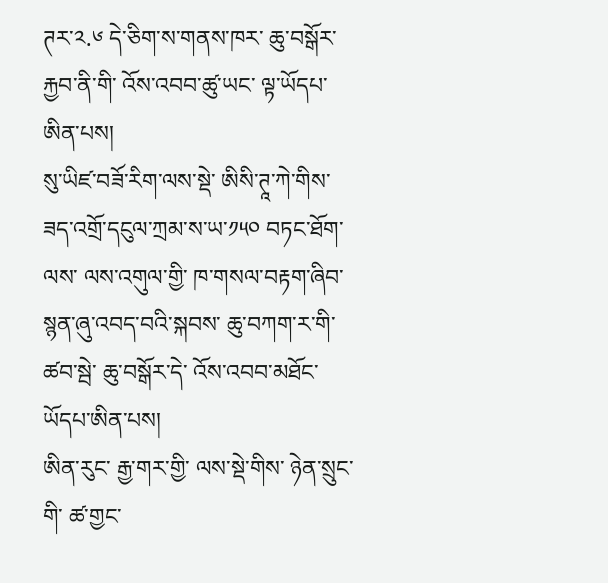ཊར་༢.༦ དེ་ཅིག་ས་གནས་ཁར་ ཆུ་བསྒོར་རྐྱབ་ནི་གི་ འོས་འབབ་ཚུ་ཡང་ ལྟ་ཡོདཔ་ཨིན་པས།
སུ་ཡིཛ་བཟོ་རིག་ལས་སྡེ་ ཨིསི་ཊཱ་ཀེ་གིས་ ཟད་འགྲོ་དངུལ་ཀྲམ་ས་ཡ་༡༥༠ བཏང་ཐོག་ལས་ ལས་འགུལ་གྱི་ ཁ་གསལ་བརྟག་ཞིབ་སྙན་ཞུ་འབད་བའི་སྐབས་ ཆུ་བཀག་ར་གི་ཚབ་སྦེ་ ཆུ་བསྒོར་དེ་ འོས་འབབ་མཐོང་ཡོདཔ་ཨིན་པས།
ཨིན་རུང་ རྒྱ་གར་གྱི་ ལས་སྡེ་གིས་ ཉེན་སྲུང་གི་ ཚ་གྱང་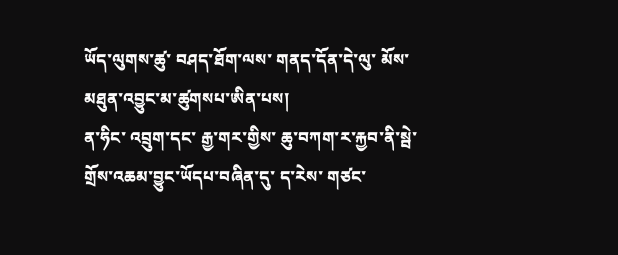ཡོད་ལུགས་ཚུ་ བཤད་ཐོག་ལས་ གནད་དོན་དེ་ལུ་ མོས་མཐུན་འབྱུང་མ་ཚུགསཔ་ཨིན་པས།
ན་ཧིང་ འབྲུག་དང་ རྒྱ་གར་གྱིས་ ཆུ་བཀག་ར་རྐྱབ་ནི་སྦེ་ གྲོས་འཆམ་བྱུང་ཡོདཔ་བཞིན་དུ་ ད་རེས་ གཙང་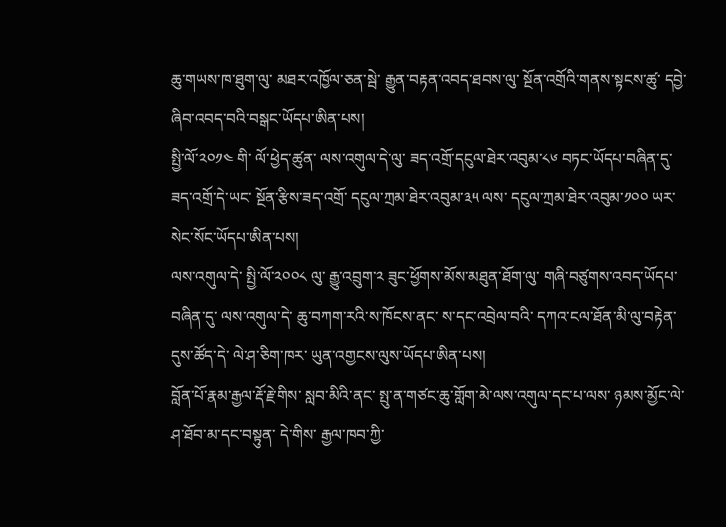ཆུ་གཡས་ཁ་ཐུག་ལུ་ མཐར་འཁྱོལ་ཅན་སྦེ་ རྒྱུན་བརྟན་འབད་ཐབས་ལུ་ སྔོན་འགྲོའི་གནས་སྟངས་ཚུ་ དབྱེ་ཞིབ་འབད་བའི་བསྒང་ཡོདཔ་ཨིན་པས།
སྤྱི་ལོ་༢༠༡༤ གི་ ལོ་ཕྱེད་ཚུན་ ལས་འགུལ་དེ་ལུ་ ཟད་འགྲོ་དངུལ་ཐེར་འབུམ་༨༦ བཏང་ཡོདཔ་བཞིན་དུ་ ཟད་འགྲོ་དེ་ཡང་ སྔོན་རྩིས་ཟད་འགྲོ་ དངུལ་ཀྲམ་ཐེར་འབུམ་༣༥ ལས་ དངུལ་ཀྲམ་ཐེར་འབུམ་༡༠༠ ཡར་སེང་སོང་ཡོདཔ་ཨིན་པས།
ལས་འགུལ་དེ་ སྤྱི་ལོ་༢༠༠༨ ལུ་ རྒྱུ་འབྲུག་༢ ཟུང་ཕྱོགས་མོས་མཐུན་ཐོག་ལུ་ གཞི་བཙུགས་འབད་ཡོདཔ་བཞིན་དུ་ ལས་འགུལ་དེ་ ཆུ་བཀག་རའི་ས་ཁོངས་ནང་ ས་དང་འབྲེལ་བའི་ དཀའ་ངལ་ཐོན་མི་ལུ་བརྟེན་ དུས་ཚོད་དེ་ ལེ་ཤ་ཅིག་ཁར་ ཡུན་འགྱངས་ལུས་ཡོདཔ་ཨིན་པས།
བློན་པོ་རྣམ་རྒྱལ་རྡོ་རྗེ་གིས་ སླབ་མིའི་ནང་ སྤུ་ན་གཙང་ཆུ་གློག་མེ་ལས་འགུལ་དང་པ་ལས་ ཉམས་མྱོང་ལེ་ཤ་ཐོབ་མ་དང་བསྟུན་ དེ་གིས་ རྒྱལ་ཁབ་ཀྱི་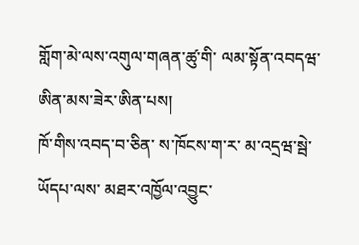གློག་མེ་ལས་འགུལ་གཞན་ཚུ་གི་ ལམ་སྟོན་འབདཝ་ཨིན་མས་ཟེར་ཨིན་པས།
ཁོ་གིས་འབད་བ་ཅིན་ ས་ཁོངས་ག་ར་ མ་འདྲཝ་སྦེ་ཡོདཔ་ལས་ མཐར་འཁྱོལ་འབྱུང་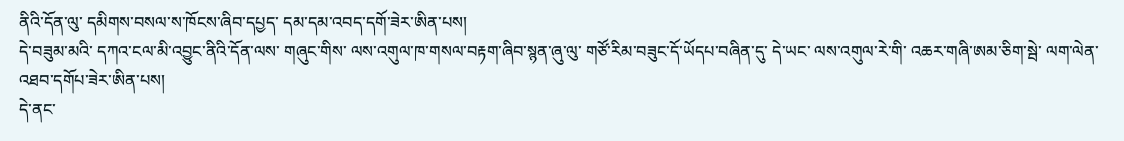ནིའི་དོན་ལུ་ དམིགས་བསལ་ས་ཁོངས་ཞིབ་དཔྱད་ དམ་དམ་འབད་དགོ་ཟེར་ཨིན་པས།
དེ་བཟུམ་མའི་ དཀའ་ངལ་མི་འབྱུང་ནིའི་དོན་ལས་ གཞུང་གིས་ ལས་འགུལ་ཁ་གསལ་བརྟག་ཞིབ་སྙན་ཞུ་ལུ་ གཙོ་རིམ་བཟུང་དོ་ཡོདཔ་བཞིན་དུ་ དེ་ཡང་ ལས་འགུལ་རེ་གི་ འཆར་གཞི་ཨམ་ཅིག་སྦེ་ ལག་ལེན་འཐབ་དགོཔ་ཟེར་ཨིན་པས།
དེ་ནང་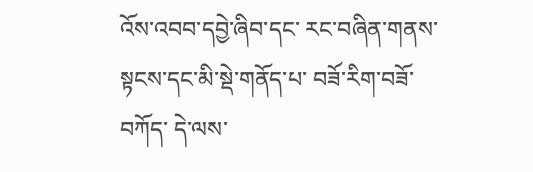འོས་འབབ་དབྱེ་ཞིབ་དང་ རང་བཞིན་གནས་སྟངས་དང་མི་སྡེ་གནོད་པ་ བཟོ་རིག་བཟོ་བཀོད་ དེ་ལས་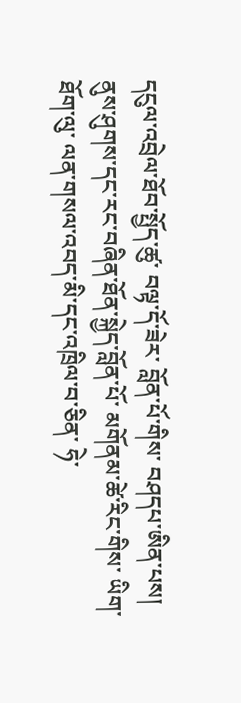དངུལ་འབྲེལ་ཐོབ་སྤྱོད་ཚུ་ བལྟ་དོ་ཟེར་ བློན་པོ་གིས་ བཤདཔ་ཨིན་པས།
ནུས་ཤུགས་དང་རང་བཞིན་ཐོན་སྐྱེད་བློན་པོ་ མགོནམ་ཚེ་རིང་གིས་ ཡིག་ཐོག་ལུ་ ལན་གསལ་འབད་མི་དང་འཁྲིལ་བ་ཅིན་ ཧེ་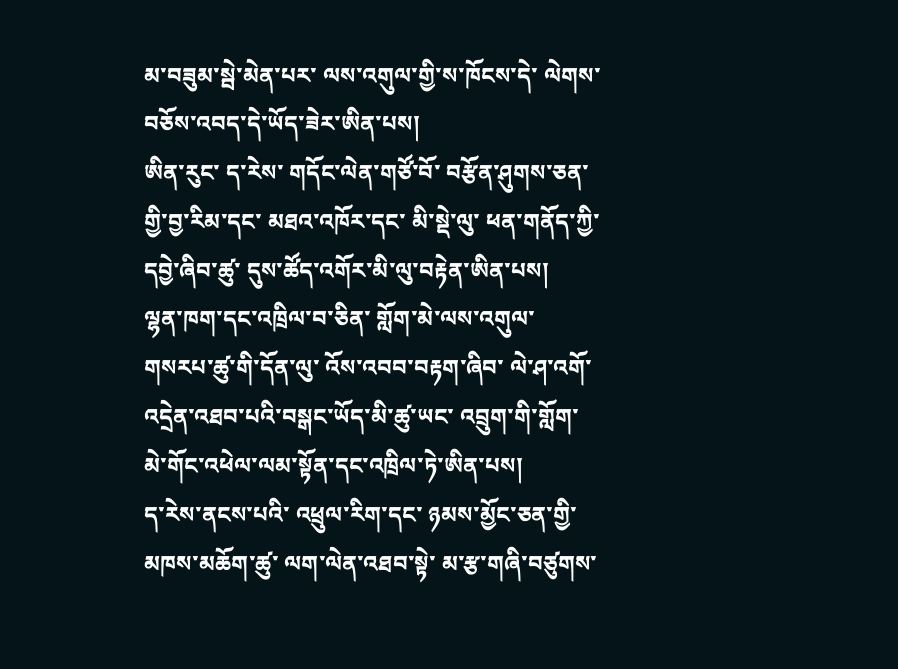མ་བཟུམ་སྦེ་མེན་པར་ ལས་འགུལ་གྱི་ས་ཁོངས་དེ་ ལེགས་བཅོས་འབད་དེ་ཡོད་ཟེར་ཨིན་པས།
ཨིན་རུང་ ད་རེས་ གདོང་ལེན་གཙོ་བོ་ བརྩོན་ཤུགས་ཅན་གྱི་བྱ་རིམ་དང་ མཐའ་འཁོར་དང་ མི་སྡེ་ལུ་ ཕན་གནོད་ཀྱི་ དབྱེ་ཞིབ་ཚུ་ དུས་ཚོད་འགོར་མི་ལུ་བརྟེན་ཨིན་པས།
ལྷན་ཁག་དང་འཁྲིལ་བ་ཅིན་ གློག་མེ་ལས་འགུལ་གསརཔ་ཚུ་གི་དོན་ལུ་ འོས་འབབ་བརྟག་ཞིབ་ ལེ་ཤ་འགོ་འདྲེན་འཐབ་པའི་བསྒང་ཡོད་མི་ཚུ་ཡང་ འབྲུག་གི་གློག་མེ་གོང་འཕེལ་ལམ་སྟོན་དང་འཁྲིལ་ཏེ་ཨིན་པས།
ད་རེས་ནངས་པའི་ འཕྲུལ་རིག་དང་ ཉམས་མྱོང་ཅན་གྱི་མཁས་མཆོག་ཚུ་ ལག་ལེན་འཐབ་སྟེ་ མ་རྩ་གཞི་བཙུགས་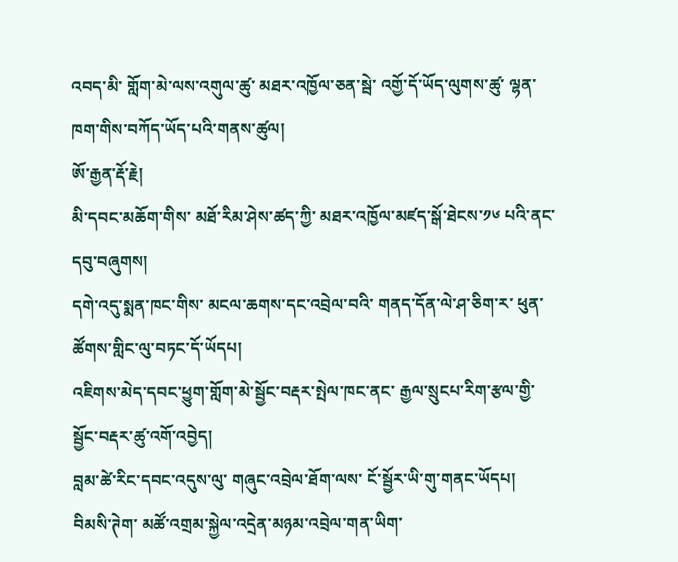འབད་མི་ གློག་མེ་ལས་འགུལ་ཚུ་ མཐར་འཁྱོལ་ཅན་སྦེ་ འགྱོ་དོ་ཡོད་ལུགས་ཚུ་ ལྷན་ཁག་གིས་བཀོད་ཡོད་པའི་གནས་ཚུལ།
ཨོ་རྒྱན་རྡོ་རྗེ།
མི་དབང་མཆོག་གིས་ མཐོ་རིམ་ཤེས་ཚད་ཀྱི་ མཐར་འཁྱོལ་མཛད་སྒོ་ཐེངས་༡༦ པའི་ནང་ དབུ་བཞུགས།
དགེ་འདུ་སྨན་ཁང་གིས་ མངལ་ཆགས་དང་འབྲེལ་བའི་ གནད་དོན་ལེ་ཤ་ཅིག་ར་ ཕུན་ཚོགས་གླིང་ལུ་བཏང་དོ་ཡོདཔ།
འཇིགས་མེད་དབང་ཕྱུག་གློག་མེ་སྦྱོང་བརྡར་སྤེལ་ཁང་ནང་ རྒྱལ་སྲུངཔ་རིག་རྩལ་གྱི་ སྦྱོང་བརྡར་ཚུ་འགོ་འབྱེད།
བླམ་ཚེ་རིང་དབང་འདུས་ལུ་ གཞུང་འབྲེལ་ཐོག་ལས་ ངོ་སྦྱོར་ཡི་གུ་གནང་ཡོདཔ།
བིམསི་ཊེག་ མཚོ་འགྲམ་སྐྱེལ་འདྲེན་མཉམ་འབྲེལ་གན་ཡིག་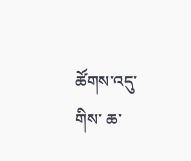ཚོགས་འདུ་གིས་ ཆ་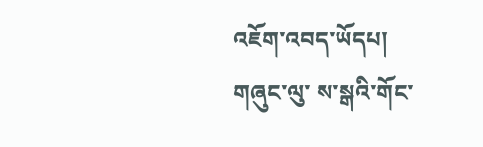འཇོག་འབད་ཡོདཔ།
གཞུང་ལུ་ ས་སྒའི་གོང་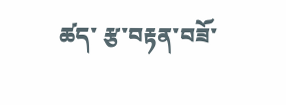ཚད་ རྩ་བརྟན་བཟོ་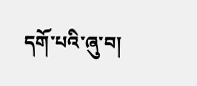དགོ་པའི་ཞུ་བ།